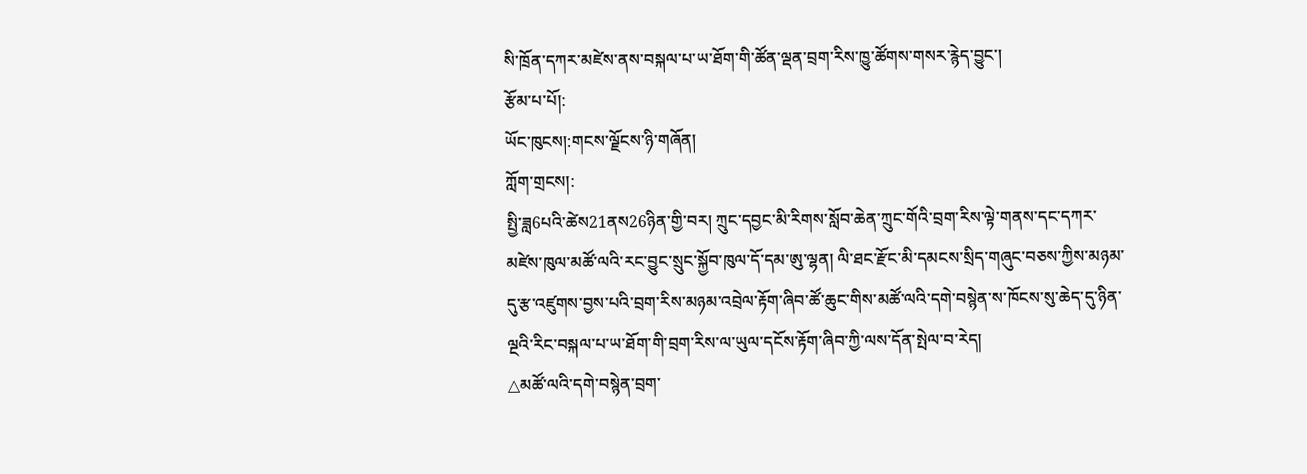སི་ཁྲོན་དཀར་མཛེས་ནས་བསྐལ་པ་ཡ་ཐོག་གི་ཚོན་ལྡན་བྲག་རིས་ཁྱུ་ཚོགས་གསར་རྙེད་བྱུང་།
རྩོམ་པ་པོ།:
ཡོང་ཁུངས།:གངས་ལྗོངས་ཉི་གཞོན།
ཀློག་གྲངས།:
སྤྱི་ཟླ6པའི་ཚེས21ནས26ཉིན་གྱི་བར། ཀྲུང་དབྱང་མི་རིགས་སློབ་ཆེན་ཀྲུང་གོའི་བྲག་རིས་ལྟེ་གནས་དང་དཀར་མཛེས་ཁུལ་མཚོ་ལའི་རང་བྱུང་སྲུང་སྐྱོབ་ཁུལ་དོ་དམ་ཨུ་ལྷན། ལི་ཐང་རྫོང་མི་དམངས་སྲིད་གཞུང་བཅས་ཀྱིས་མཉམ་དུ་རྩ་འཛུགས་བྱས་པའི་བྲག་རིས་མཉམ་འབྲེལ་རྟོག་ཞིབ་ཚོ་ཆུང་གིས་མཚོ་ལའི་དགེ་བསྙེན་ས་ཁོངས་སུ་ཆེད་དུ་ཉིན་ལྔའི་རིང་བསྐལ་པ་ཡ་ཐོག་གི་བྲག་རིས་ལ་ཡུལ་དངོས་རྟོག་ཞིབ་ཀྱི་ལས་དོན་སྤེལ་བ་རེད།
△མཚོ་ལའི་དགེ་བསྙེན་བྲག་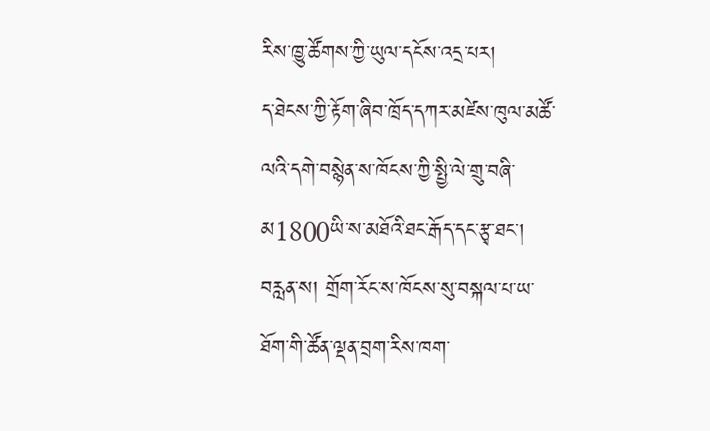རིས་ཁྱུ་ཚོགས་ཀྱི་ཡུལ་དངོས་འདྲ་པར།
ད་ཐེངས་ཀྱི་རྟོག་ཞིབ་ཁྲོད་དཀར་མཛེས་ཁུལ་མཚོ་ལའི་དགེ་བསྙེན་ས་ཁོངས་ཀྱི་སྤྱི་ལེ་གྲུ་བཞི་མ1800ཡི་ས་མཐོའི་ཐང་རྒོད་དང་རྩྭ་ཐང་། བརླན་ས། གྲོག་རོང་ས་ཁོངས་སུ་བསྐལ་པ་ཡ་ཐོག་གི་ཚོན་ལྡན་བྲག་རིས་ཁག་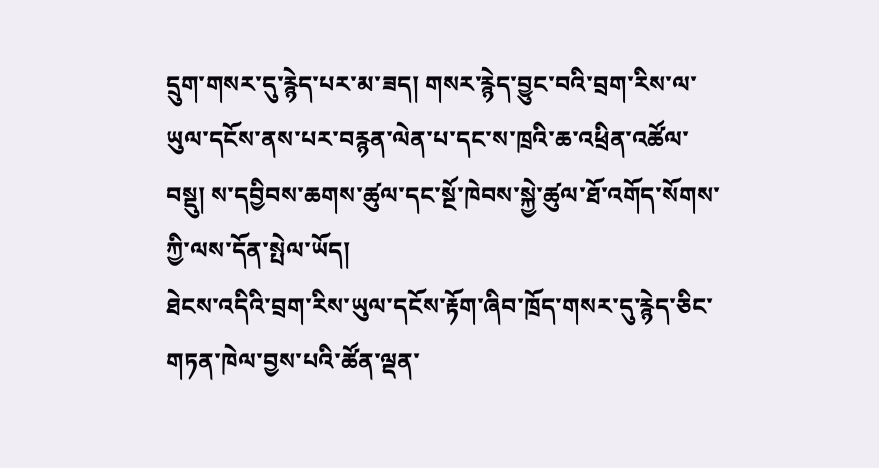དྲུག་གསར་དུ་རྙེད་པར་མ་ཟད། གསར་རྙེད་བྱུང་བའི་བྲག་རིས་ལ་ཡུལ་དངོས་ནས་པར་བརྙན་ལེན་པ་དང་ས་ཁྲའི་ཆ་འཕྲིན་འཚོལ་བསྡུ། ས་དབྱིབས་ཆགས་ཚུལ་དང་སྔོ་ཁེབས་སྐྱེ་ཚུལ་ཐོ་འགོད་སོགས་ཀྱི་ལས་དོན་སྤེལ་ཡོད།
ཐེངས་འདིའི་བྲག་རིས་ཡུལ་དངོས་རྟོག་ཞིབ་ཁྲོད་གསར་དུ་རྙེད་ཅིང་གཏན་ཁེལ་བྱས་པའི་ཚོན་ལྡན་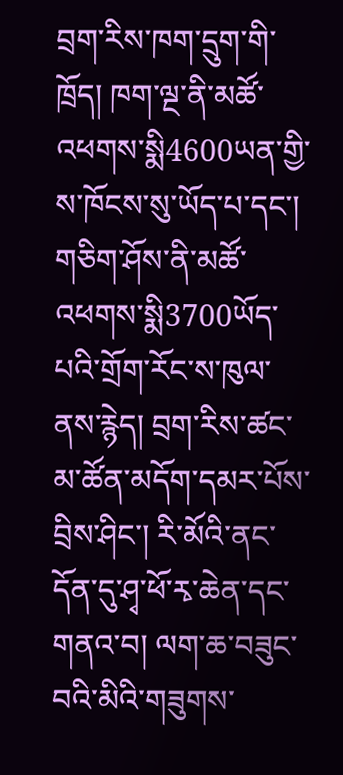བྲག་རིས་ཁག་དྲུག་གི་ཁྲོད། ཁག་ལྔ་ནི་མཚོ་འཕགས་སྨི4600ཡན་གྱི་ས་ཁོངས་སུ་ཡོད་པ་དང་། གཅིག་ཤོས་ནི་མཚོ་འཕགས་སྨི3700ཡོད་པའི་གྲོག་རོང་ས་ཁུལ་ནས་རྙེད། བྲག་རིས་ཚང་མ་ཚོན་མདོག་དམར་པོས་བྲིས་ཤིང་། རི་མོའི་ནང་དོན་དུ་ཤྭ་ཕོ་རྭ་ཆེན་དང་གནའ་བ། ལག་ཆ་བཟུང་བའི་མིའི་གཟུགས་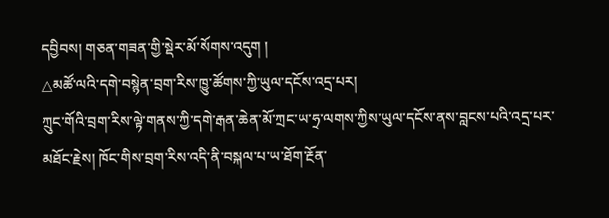དབྱིབས། གཅན་གཟན་གྱི་སྡེར་མོ་སོགས་འདུག །
△མཚོ་ལའི་དགེ་བསྙེན་བྲག་རིས་ཁྱུ་ཚོགས་ཀྱི་ཡུལ་དངོས་འདྲ་པར།
ཀྲུང་གོའི་བྲག་རིས་ལྟེ་གནས་ཀྱི་དགེ་རྒན་ཆེན་མོ་ཀྲང་ཡ་ཧྲ་ལགས་ཀྱིས་ཡུལ་དངོས་ནས་བླངས་པའི་འདྲ་པར་མཐོང་རྗེས། ཁོང་གིས་བྲག་རིས་འདི་ནི་བསྐལ་པ་ཡ་ཐོག་རྔོན་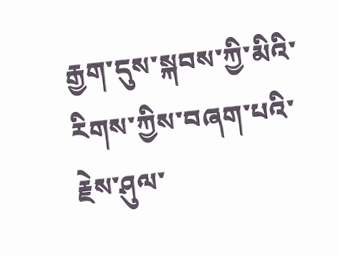རྒྱག་དུས་སྐབས་ཀྱི་མིའི་རིགས་ཀྱིས་བཞག་པའི་རྗེས་ཤུལ་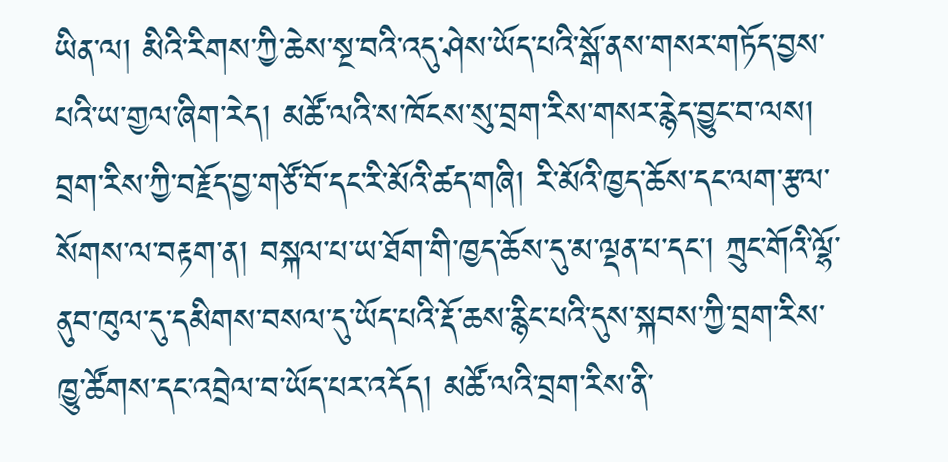ཡིན་ལ། མིའི་རིགས་ཀྱི་ཆེས་སྔ་བའི་འདུ་ཤེས་ཡོད་པའི་སྒོ་ནས་གསར་གཏོད་བྱས་པའི་ཡ་གྱལ་ཞིག་རེད། མཚོ་ལའི་ས་ཁོངས་སུ་བྲག་རིས་གསར་རྙེད་བྱུང་བ་ལས། བྲག་རིས་ཀྱི་བརྗོད་བྱ་གཙོ་བོ་དང་རི་མོའི་ཚད་གཞི། རི་མོའི་ཁྱད་ཆོས་དང་ལག་རྩལ་སོགས་ལ་བརྟག་ན། བསྐལ་པ་ཡ་ཐོག་གི་ཁྱད་ཆོས་དུ་མ་ལྡན་པ་དང་། ཀྲུང་གོའི་ལྷོ་ནུབ་ཁུལ་དུ་དམིགས་བསལ་དུ་ཡོད་པའི་རྡོ་ཆས་རྙིང་པའི་དུས་སྐབས་ཀྱི་བྲག་རིས་ཁྱུ་ཚོགས་དང་འབྲེལ་བ་ཡོད་པར་འདོད། མཚོ་ལའི་བྲག་རིས་ནི་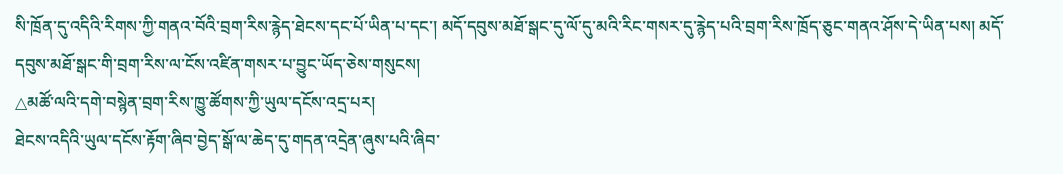སི་ཁྲོན་དུ་འདིའི་རིགས་ཀྱི་གནའ་བོའི་བྲག་རིས་རྙེད་ཐེངས་དང་པོ་ཡིན་པ་དང་། མདོ་དབུས་མཐོ་སྒང་དུ་ལོ་དུ་མའི་རིང་གསར་དུ་རྙེད་པའི་བྲག་རིས་ཁྲོད་ཅུང་གནའ་ཤོས་དེ་ཡིན་པས། མདོ་དབུས་མཐོ་སྒང་གི་བྲག་རིས་ལ་ངོས་འཛིན་གསར་པ་བྱུང་ཡོད་ཅེས་གསུངས།
△མཚོ་ལའི་དགེ་བསྙེན་བྲག་རིས་ཁྱུ་ཚོགས་ཀྱི་ཡུལ་དངོས་འདྲ་པར།
ཐེངས་འདིའི་ཡུལ་དངོས་རྟོག་ཞིབ་བྱེད་སྒོ་ལ་ཆེད་དུ་གདན་འདྲེན་ཞུས་པའི་ཞིབ་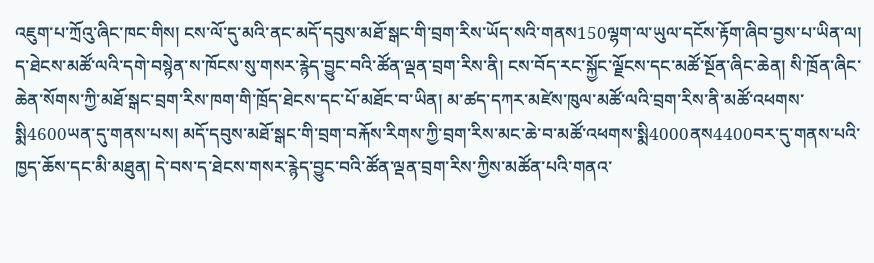འཇུག་པ་ཀྲོའུ་ཞིང་ཁང་གིས། ངས་ལོ་དུ་མའི་ནང་མདོ་དབུས་མཐོ་སྒང་གི་བྲག་རིས་ཡོད་སའི་གནས150ལྷག་ལ་ཡུལ་དངོས་རྟོག་ཞིབ་བྱས་པ་ཡིན་ལ། ད་ཐེངས་མཚོ་ལའི་དགེ་བསྙེན་ས་ཁོངས་སུ་གསར་རྙེད་བྱུང་བའི་ཚོན་ལྡན་བྲག་རིས་ནི། ངས་བོད་རང་སྐྱོང་ལྗོངས་དང་མཚོ་སྔོན་ཞིང་ཆེན། སི་ཁྲོན་ཞིང་ཆེན་སོགས་ཀྱི་མཐོ་སྒང་བྲག་རིས་ཁག་གི་ཁྲོད་ཐེངས་དང་པོ་མཐོང་བ་ཡིན། མ་ཚད་དཀར་མཛེས་ཁུལ་མཚོ་ལའི་བྲག་རིས་ནི་མཚོ་འཕགས་སྨི4600ཡན་དུ་གནས་པས། མདོ་དབུས་མཐོ་སྒང་གི་བྲག་བརྐོས་རིགས་ཀྱི་བྲག་རིས་མང་ཆེ་བ་མཚོ་འཕགས་སྨི4000ནས4400བར་དུ་གནས་པའི་ཁྱད་ཆོས་དང་མི་མཐུན། དེ་བས་ད་ཐེངས་གསར་རྙེད་བྱུང་བའི་ཚོན་ལྡན་བྲག་རིས་ཀྱིས་མཚོན་པའི་གནའ་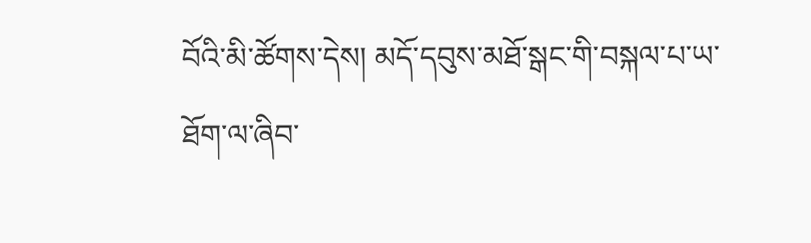བོའི་མི་ཚོགས་དེས། མདོ་དབུས་མཐོ་སྒང་གི་བསྐལ་པ་ཡ་ཐོག་ལ་ཞིབ་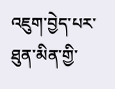འཇུག་བྱེད་པར་ཐུན་མིན་གྱི་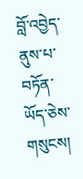བློ་འབྱེད་ནུས་པ་བཏོན་ཡོད་ཅེས་གསུངས།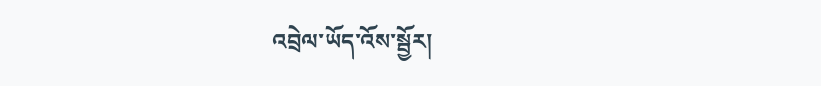འབྲེལ་ཡོད་འོས་སྦྱོར།